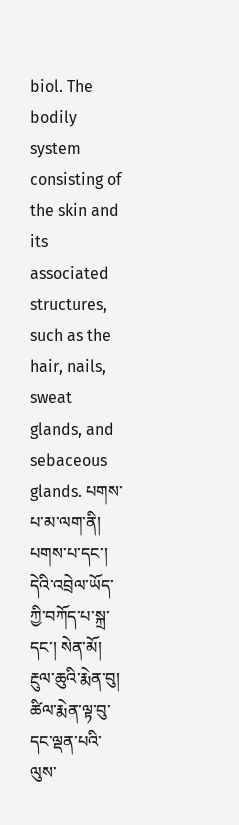biol. The bodily system consisting of the skin and its associated structures, such as the hair, nails, sweat glands, and sebaceous glands. པགས་པ་མ་ལག་ནི། པགས་པ་དང་། དེའི་འབྲེལ་ཡོད་ཀྱི་བཀོད་པ་སྐྲ་དང་། སེན་མོ། རྔུལ་ཆུའི་རྨེན་བུ། ཚིལ་རྨེན་ལྟ་བུ་དང་ལྡན་པའི་ལུས་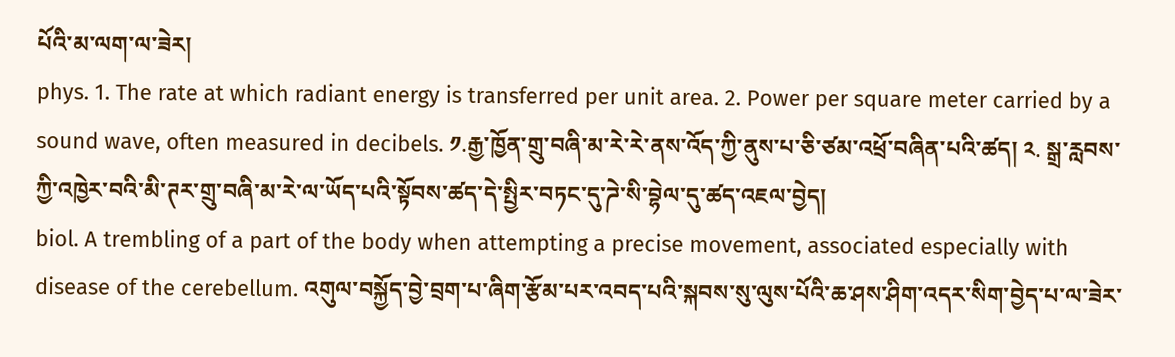པོའི་མ་ལག་ལ་ཟེར།
phys. 1. The rate at which radiant energy is transferred per unit area. 2. Power per square meter carried by a sound wave, often measured in decibels. ༡.རྒྱ་ཁྱོན་གྲུ་བཞི་མ་རེ་རེ་ནས་འོད་ཀྱི་ནུས་པ་ཅི་ཙམ་འཕྲོ་བཞིན་པའི་ཚད། ༢. སྒྲ་རླབས་ཀྱི་འཁྱེར་བའི་མི་ཊར་གྲུ་བཞི་མ་རེ་ལ་ཡོད་པའི་སྟོབས་ཚད་དེ་སྤྱིར་བཏང་དུ་ཌེ་སི་བྷེལ་དུ་ཚད་འཇལ་བྱེད།
biol. A trembling of a part of the body when attempting a precise movement, associated especially with disease of the cerebellum. འགུལ་བསྐྱོད་བྱེ་བྲག་པ་ཞིག་རྩོམ་པར་འབད་པའི་སྐབས་སུ་ལུས་པོའི་ཆ་ཤས་ཤིག་འདར་སིག་བྱེད་པ་ལ་ཟེར་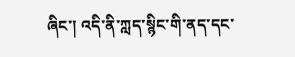ཞིང་། འདི་ནི་ཀླད་སྙིང་གི་ནད་དང་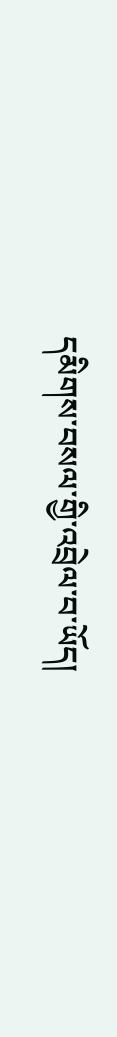དམིགས་བསལ་གྱི་འབྲེལ་བ་ཡོད།